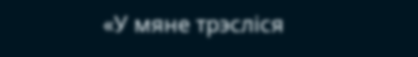«У мяне трэсліся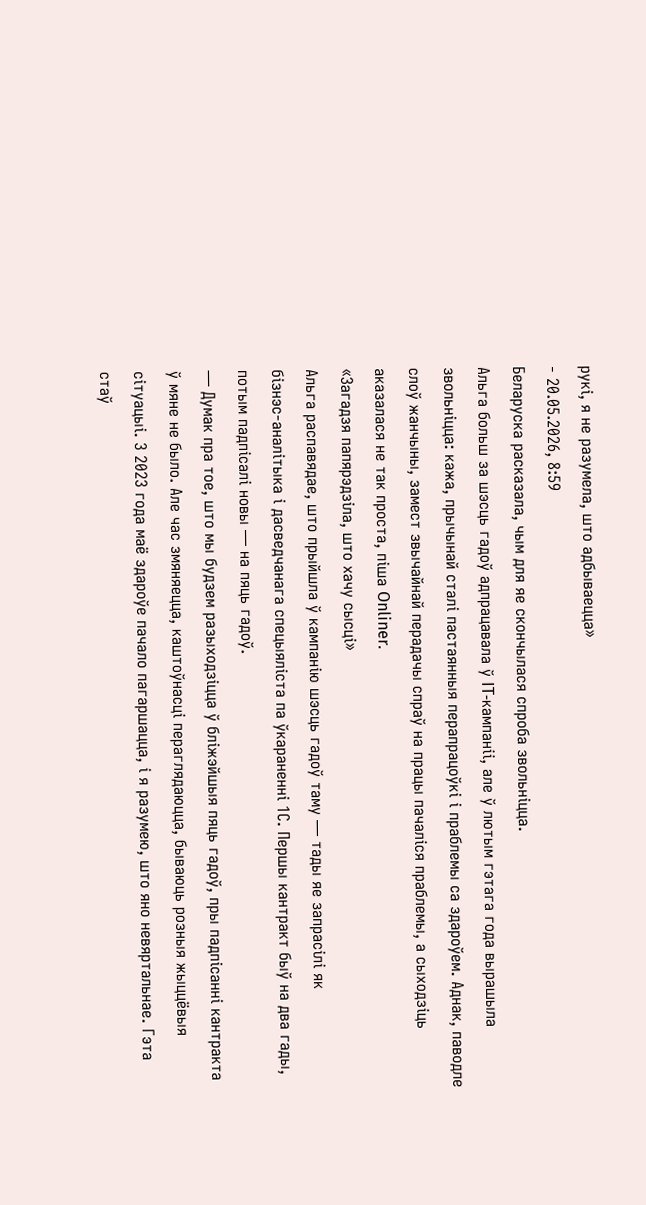рукі, я не разумела, што адбываецца»
- 20.05.2026, 8:59
Беларуска расказала, чым для яе скончылася спроба звольніцца.
Альга больш за шэсць гадоў адпрацавала ў IT‑кампаніі, але ў лютым гэтага года вырашыла звольніцца: кажа, прычынай сталі пастаянныя перапрацоўкі і праблемы са здароўем. Аднак, паводле слоў жанчыны, замест звычайнай перадачы спраў на працы пачаліся праблемы, а сыходзіць аказалася не так проста, піша Onliner.
«Загадзя папярэдзіла, што хачу сысці»
Альга распавядае, што прыйшла ў кампанію шэсць гадоў таму — тады яе запрасілі як бізнэс‑аналітыка і дасведчанага спецыяліста па ўкараненні 1С. Першы кантракт быў на два гады, потым падпісалі новы — на пяць гадоў.
— Думак пра тое, што мы будзем разыходзіцца ў бліжэйшыя пяць гадоў, пры падпісанні кантракта ў мяне не было. Але час змяняецца, каштоўнасці пераглядаюцца, бываюць розныя жыццёвыя сітуацыі. З 2023 года маё здароўе пачало пагаршацца, і я разумею, што яно невяртальнае. Гэта стаў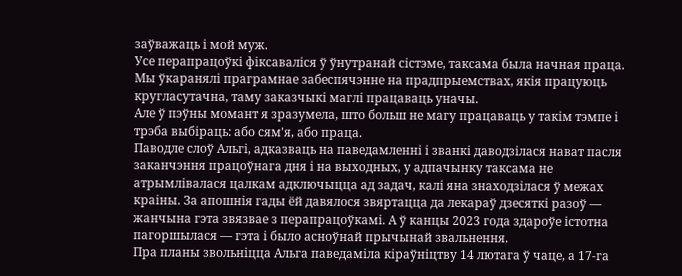заўважаць і мой муж.
Усе перапрацоўкі фіксаваліся ў ўнутранай сістэме, таксама была начная праца.
Мы ўкаранялі праграмнае забеспячэнне на прадпрыемствах, якія працуюць кругласутачна, таму заказчыкі маглі працаваць уначы.
Але ў пэўны момант я зразумела, што больш не магу працаваць у такім тэмпе і трэба выбіраць: або сям'я, або праца.
Паводле слоў Альгі, адказваць на паведамленні і званкі даводзілася нават пасля заканчэння працоўнага дня і на выходных, у адпачынку таксама не атрымлівалася цалкам адключыцца ад задач, калі яна знаходзілася ў межах краіны. За апошнія гады ёй давялося звяртацца да лекараў дзесяткі разоў — жанчына гэта звязвае з перапрацоўкамі. А ў канцы 2023 года здароўе істотна пагоршылася — гэта і было асноўнай прычынай звальнення.
Пра планы звольніцца Альга паведаміла кіраўніцтву 14 лютага ў чаце, а 17‑га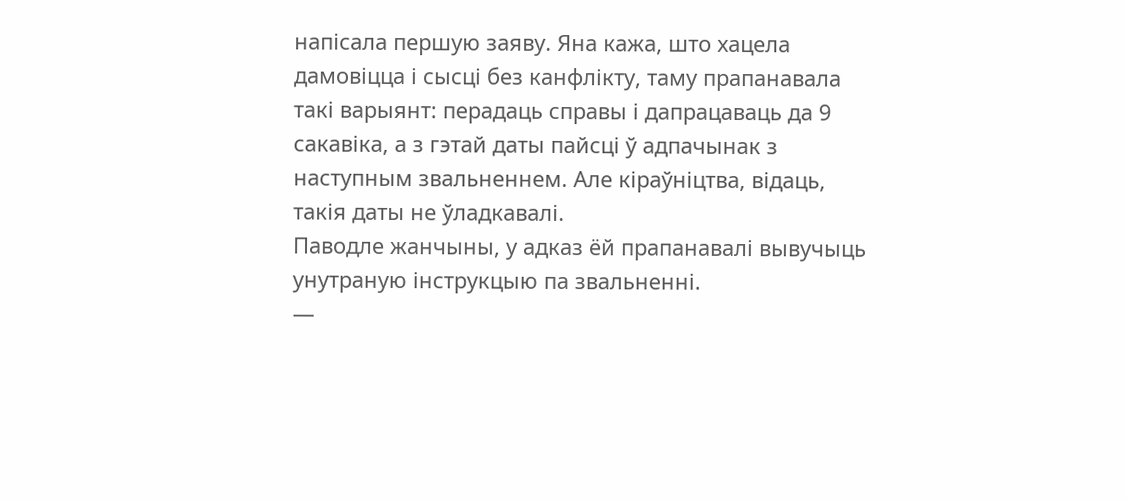напісала першую заяву. Яна кажа, што хацела дамовіцца і сысці без канфлікту, таму прапанавала такі варыянт: перадаць справы і дапрацаваць да 9 сакавіка, а з гэтай даты пайсці ў адпачынак з наступным звальненнем. Але кіраўніцтва, відаць, такія даты не ўладкавалі.
Паводле жанчыны, у адказ ёй прапанавалі вывучыць унутраную інструкцыю па звальненні.
—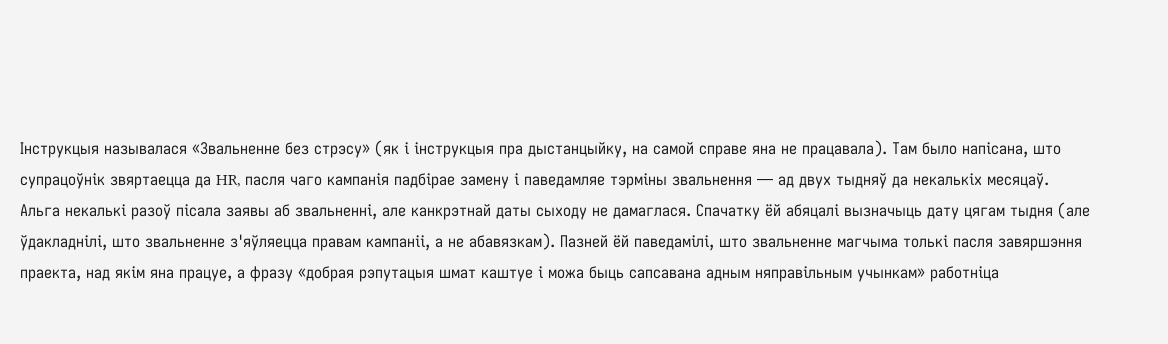Інструкцыя называлася «Звальненне без стрэсу» (як і інструкцыя пра дыстанцыйку, на самой справе яна не працавала). Там было напісана, што супрацоўнік звяртаецца да HR, пасля чаго кампанія падбірае замену і паведамляе тэрміны звальнення — ад двух тыдняў да некалькіх месяцаў.
Альга некалькі разоў пісала заявы аб звальненні, але канкрэтнай даты сыходу не дамаглася. Спачатку ёй абяцалі вызначыць дату цягам тыдня (але ўдакладнілі, што звальненне з'яўляецца правам кампаніі, а не абавязкам). Пазней ёй паведамілі, што звальненне магчыма толькі пасля завяршэння праекта, над якім яна працуе, а фразу «добрая рэпутацыя шмат каштуе і можа быць сапсавана адным няправільным учынкам» работніца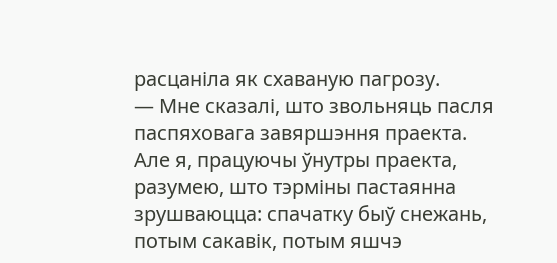расцаніла як схаваную пагрозу.
— Мне сказалі, што звольняць пасля паспяховага завяршэння праекта. Але я, працуючы ўнутры праекта, разумею, што тэрміны пастаянна зрушваюцца: спачатку быў снежань, потым сакавік, потым яшчэ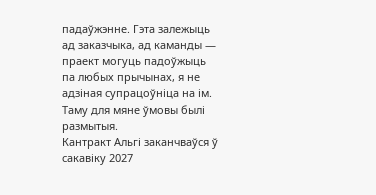падаўжэнне. Гэта залежыць ад заказчыка, ад каманды — праект могуць падоўжыць па любых прычынах, я не адзіная супрацоўніца на ім. Таму для мяне ўмовы былі размытыя.
Кантракт Альгі заканчваўся ў сакавіку 2027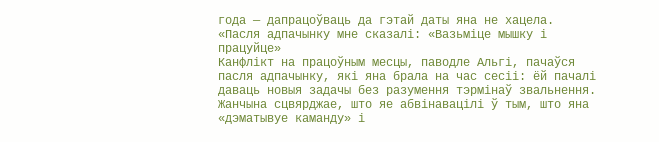года — дапрацоўваць да гэтай даты яна не хацела.
«Пасля адпачынку мне сказалі: «Вазьміце мышку і працуйце»
Канфлікт на працоўным месцы, паводле Альгі, пачаўся пасля адпачынку, які яна брала на час сесіі: ёй пачалі даваць новыя задачы без разумення тэрмінаў звальнення.
Жанчына сцвярджае, што яе абвінавацілі ў тым, што яна «дэматывуе каманду» і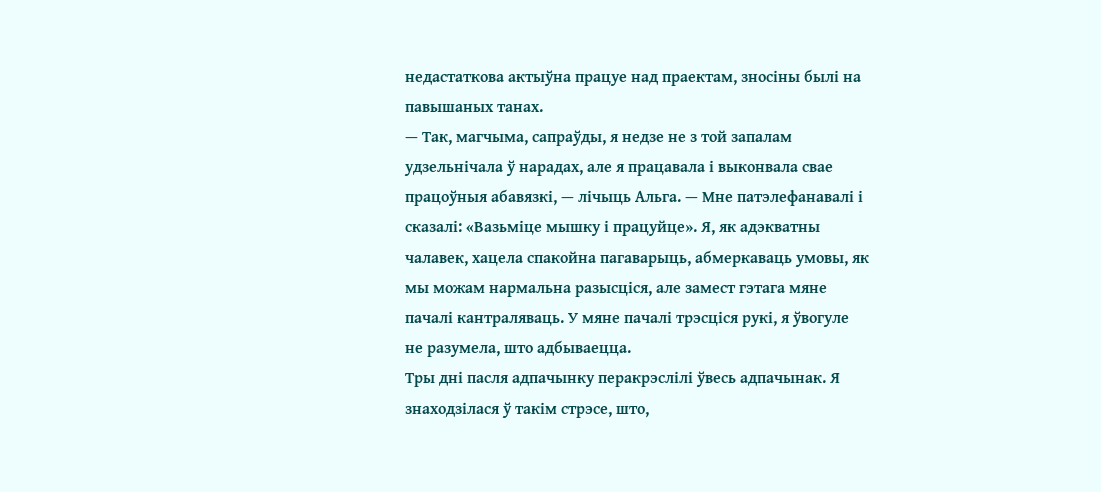недастаткова актыўна працуе над праектам, зносіны былі на павышаных танах.
— Так, магчыма, сапраўды, я недзе не з той запалам удзельнічала ў нарадах, але я працавала і выконвала свае працоўныя абавязкі, — лічыць Альга. — Мне патэлефанавалі і сказалі: «Вазьміце мышку і працуйце». Я, як адэкватны чалавек, хацела спакойна пагаварыць, абмеркаваць умовы, як мы можам нармальна разысціся, але замест гэтага мяне пачалі кантраляваць. У мяне пачалі трэсціся рукі, я ўвогуле не разумела, што адбываецца.
Тры дні пасля адпачынку перакрэслілі ўвесь адпачынак. Я знаходзілася ў такім стрэсе, што,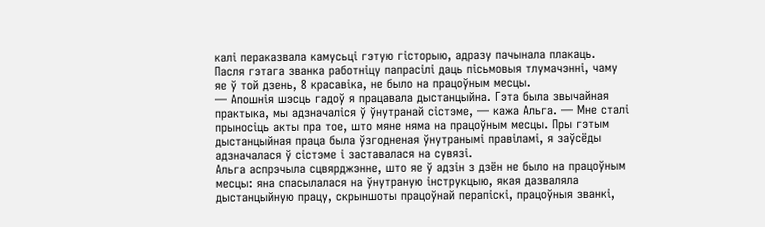калі пераказвала камусьці гэтую гісторыю, адразу пачынала плакаць.
Пасля гэтага званка работніцу папрасілі даць пісьмовыя тлумачэнні, чаму яе ў той дзень, 8 красавіка, не было на працоўным месцы.
— Апошнія шэсць гадоў я працавала дыстанцыйна. Гэта была звычайная практыка, мы адзначаліся ў ўнутранай сістэме, — кажа Альга. — Мне сталі прыносіць акты пра тое, што мяне няма на працоўным месцы. Пры гэтым дыстанцыйная праца была ўзгодненая ўнутранымі правіламі, я заўсёды адзначалася ў сістэме і заставалася на сувязі.
Альга аспрэчыла сцвярджэнне, што яе ў адзін з дзён не было на працоўным месцы: яна спасылалася на ўнутраную інструкцыю, якая дазваляла дыстанцыйную працу, скрыншоты працоўнай перапіскі, працоўныя званкі,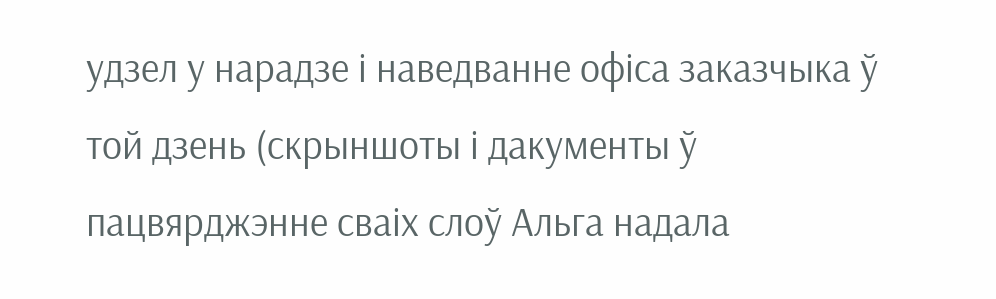удзел у нарадзе і наведванне офіса заказчыка ў той дзень (скрыншоты і дакументы ў пацвярджэнне сваіх слоў Альга надала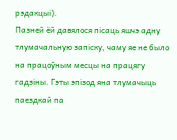рэдакцыі).
Пазней ёй давялося пісаць яшчэ адну тлумачальную запіску, чаму яе не было на працоўным месцы на працягу гадзіны. Гэты эпізод яна тлумачыць паездкай па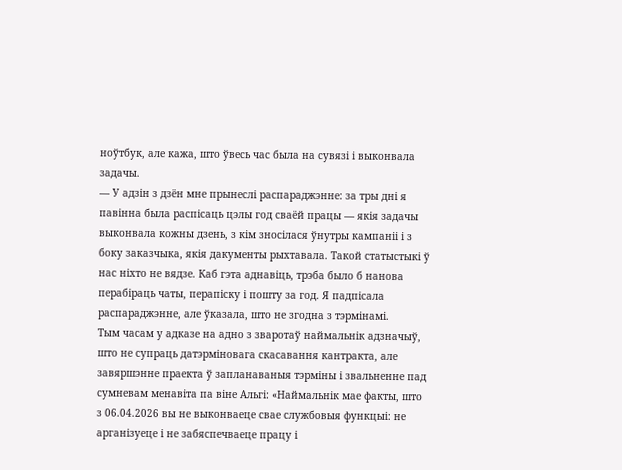ноўтбук, але кажа, што ўвесь час была на сувязі і выконвала задачы.
— У адзін з дзён мне прынеслі распараджэнне: за тры дні я павінна была распісаць цэлы год сваёй працы — якія задачы выконвала кожны дзень, з кім зносілася ўнутры кампаніі і з боку заказчыка, якія дакументы рыхтавала. Такой статыстыкі ў нас ніхто не вядзе. Каб гэта аднавіць, трэба было б нанова перабіраць чаты, перапіску і пошту за год. Я падпісала распараджэнне, але ўказала, што не згодна з тэрмінамі.
Тым часам у адказе на адно з зваротаў наймальнік адзначыў, што не супраць датэрміновага скасавання кантракта, але завяршэнне праекта ў запланаваныя тэрміны і звальненне пад сумневам менавіта па віне Альгі: «Наймальнік мае факты, што з 06.04.2026 вы не выконваеце свае службовыя функцыі: не арганізуеце і не забяспечваеце працу і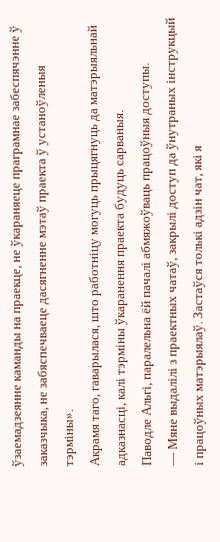ўзаемадзеянне каманды на праекце, не ўкараняеце праграмнае забеспячэнне ў заказчыка, не забяспечваеце дасягненне мэтаў праекта ў устаноўленыя тэрміны».
Акрамя таго, гаварылася, што работніцу могуць прыцягнуць да матэрыяльнай адказнасці, калі тэрміны ўкаранення праекта будуць сарваныя.
Паводле Альгі, паралельна ёй пачалі абмяжоўваць працоўныя доступы.
— Мяне выдалілі з праектных чатаў, закрылі доступ да ўнутраных інструкцый і працоўных матэрыялаў. Застаўся толькі адзін чат, які я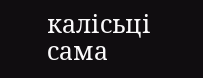калісьці сама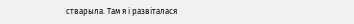стварыла. Там я і развіталася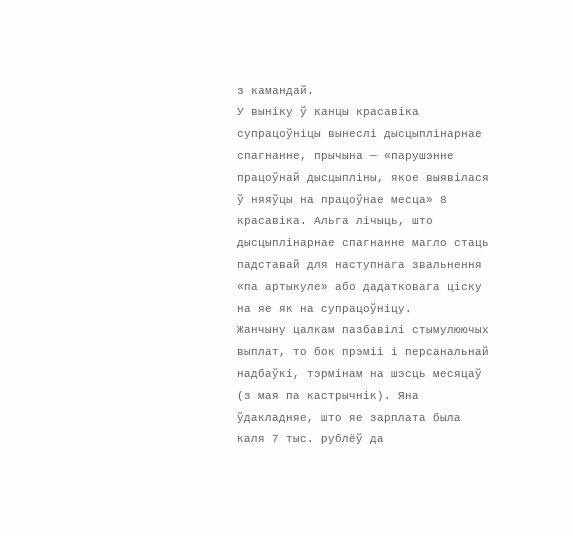з камандай.
У выніку ў канцы красавіка супрацоўніцы вынеслі дысцыплінарнае спагнанне, прычына — «парушэнне працоўнай дысцыпліны, якое выявілася ў няяўцы на працоўнае месца» 8 красавіка. Альга лічыць, што дысцыплінарнае спагнанне магло стаць падставай для наступнага звальнення «па артыкуле» або дадатковага ціску на яе як на супрацоўніцу.
Жанчыну цалкам пазбавілі стымулюючых выплат, то бок прэміі і персанальнай надбаўкі, тэрмінам на шэсць месяцаў (з мая па кастрычнік). Яна ўдакладняе, што яе зарплата была каля 7 тыс. рублёў да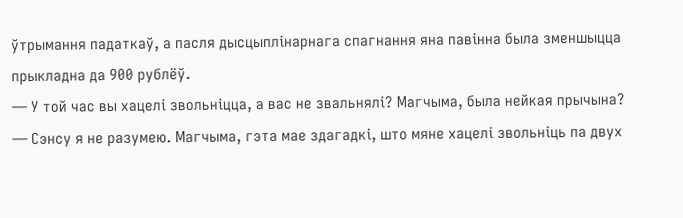ўтрымання падаткаў, а пасля дысцыплінарнага спагнання яна павінна была зменшыцца прыкладна да 900 рублёў.
— У той час вы хацелі звольніцца, а вас не звальнялі? Магчыма, была нейкая прычына?
— Сэнсу я не разумею. Магчыма, гэта мае здагадкі, што мяне хацелі звольніць па двух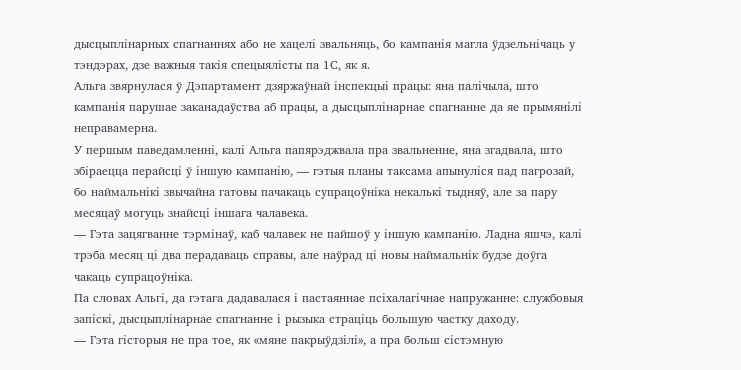дысцыплінарных спагнаннях або не хацелі звальняць, бо кампанія магла ўдзельнічаць у тэндэрах, дзе важныя такія спецыялісты па 1С, як я.
Альга звярнулася ў Дэпартамент дзяржаўнай інспекцыі працы: яна палічыла, што кампанія парушае заканадаўства аб працы, а дысцыплінарнае спагнанне да яе прымянілі неправамерна.
У першым паведамленні, калі Альга папярэджвала пра звальненне, яна згадвала, што збіраецца перайсці ў іншую кампанію, — гэтыя планы таксама апынуліся пад пагрозай, бо наймальнікі звычайна гатовы пачакаць супрацоўніка некалькі тыдняў, але за пару месяцаў могуць знайсці іншага чалавека.
— Гэта зацягванне тэрмінаў, каб чалавек не пайшоў у іншую кампанію. Ладна яшчэ, калі трэба месяц ці два перадаваць справы, але наўрад ці новы наймальнік будзе доўга чакаць супрацоўніка.
Па словах Альгі, да гэтага дадавалася і пастаяннае псіхалагічнае напружанне: службовыя запіскі, дысцыплінарнае спагнанне і рызыка страціць большую частку даходу.
— Гэта гісторыя не пра тое, як «мяне пакрыўдзілі», а пра больш сістэмную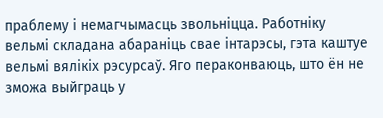праблему і немагчымасць звольніцца. Работніку вельмі складана абараніць свае інтарэсы, гэта каштуе вельмі вялікіх рэсурсаў. Яго пераконваюць, што ён не зможа выйграць у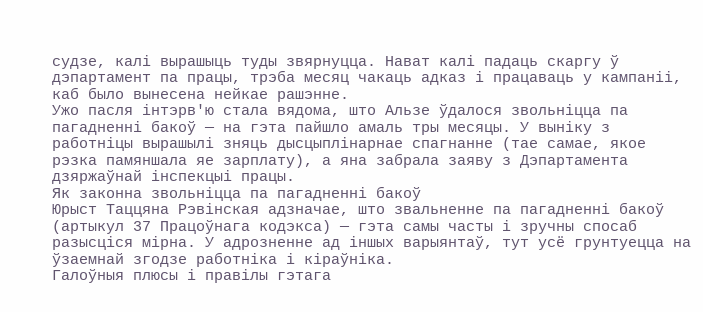судзе, калі вырашыць туды звярнуцца. Нават калі падаць скаргу ў дэпартамент па працы, трэба месяц чакаць адказ і працаваць у кампаніі, каб было вынесена нейкае рашэнне.
Ужо пасля інтэрв'ю стала вядома, што Альзе ўдалося звольніцца па пагадненні бакоў — на гэта пайшло амаль тры месяцы. У выніку з работніцы вырашылі зняць дысцыплінарнае спагнанне (тае самае, якое рэзка памяншала яе зарплату), а яна забрала заяву з Дэпартамента дзяржаўнай інспекцыі працы.
Як законна звольніцца па пагадненні бакоў
Юрыст Таццяна Рэвінская адзначае, што звальненне па пагадненні бакоў (артыкул 37 Працоўнага кодэкса) — гэта самы часты і зручны спосаб разысціся мірна. У адрозненне ад іншых варыянтаў, тут усё грунтуецца на ўзаемнай згодзе работніка і кіраўніка.
Галоўныя плюсы і правілы гэтага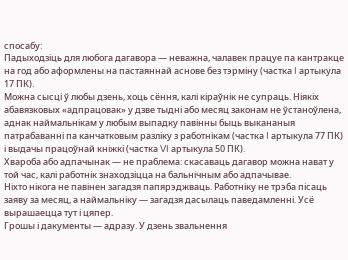спосабу:
Падыходзіць для любога дагавора — неважна, чалавек працуе па кантракце на год або аформлены на пастаяннай аснове без тэрміну (частка I артыкула 17 ПК).
Можна сысці ў любы дзень, хоць сёння, калі кіраўнік не супраць. Ніякіх абавязковых «адпрацовак» у дзве тыдні або месяц законам не ўстаноўлена, аднак наймальнікам у любым выпадку павінны быць выкананыя патрабаванні па канчатковым разліку з работнікам (частка I артыкула 77 ПК) і выдачы працоўнай кніжкі (частка VI артыкула 50 ПК).
Хвароба або адпачынак — не праблема: скасаваць дагавор можна нават у той час, калі работнік знаходзіцца на бальнічным або адпачывае.
Ніхто нікога не павінен загадзя папярэджваць. Работніку не трэба пісаць заяву за месяц, а наймальніку — загадзя дасылаць паведамленні. Усё вырашаецца тут і цяпер.
Грошы і дакументы — адразу. У дзень звальнення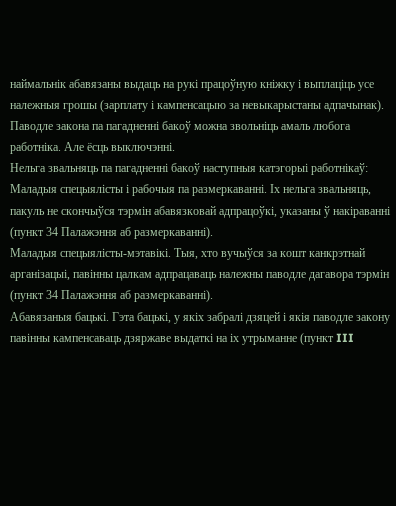наймальнік абавязаны выдаць на рукі працоўную кніжку і выплаціць усе належныя грошы (зарплату і кампенсацыю за невыкарыстаны адпачынак).
Паводле закона па пагадненні бакоў можна звольніць амаль любога работніка. Але ёсць выключэнні.
Нельга звальняць па пагадненні бакоў наступныя катэгорыі работнікаў:
Маладыя спецыялісты і рабочыя па размеркаванні. Іх нельга звальняць, пакуль не скончыўся тэрмін абавязковай адпрацоўкі, указаны ў накіраванні (пункт 34 Палажэння аб размеркаванні).
Маладыя спецыялісты-мэтавікі. Тыя, хто вучыўся за кошт канкрэтнай арганізацыі, павінны цалкам адпрацаваць належны паводле дагавора тэрмін (пункт 34 Палажэння аб размеркаванні).
Абавязаныя бацькі. Гэта бацькі, у якіх забралі дзяцей і якія паводле закону павінны кампенсаваць дзяржаве выдаткі на іх утрыманне (пункт III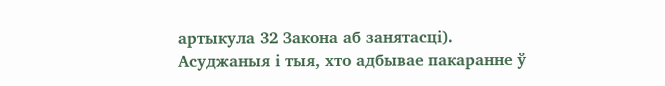артыкула 32 Закона аб занятасці).
Асуджаныя і тыя, хто адбывае пакаранне ў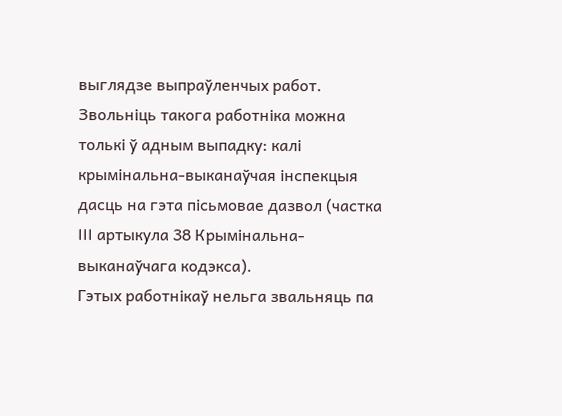выглядзе выпраўленчых работ. Звольніць такога работніка можна толькі ў адным выпадку: калі крымінальна-выканаўчая інспекцыя дасць на гэта пісьмовае дазвол (частка III артыкула 38 Крымінальна-выканаўчага кодэкса).
Гэтых работнікаў нельга звальняць па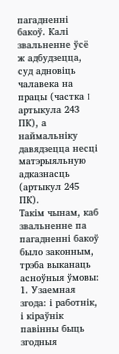пагадненні бакоў. Калі звальненне ўсё ж адбудзецца, суд адновіць чалавека на працы (частка I артыкула 243 ПК), а наймальніку давядзецца несці матэрыяльную адказнасць (артыкул 245 ПК).
Такім чынам, каб звальненне па пагадненні бакоў было законным, трэба выканаць асноўныя ўмовы:
1. Узаемная згода: і работнік, і кіраўнік павінны быць згодныя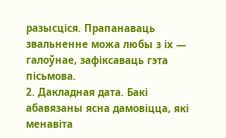разысціся. Прапанаваць звальненне можа любы з іх — галоўнае, зафіксаваць гэта пісьмова.
2. Дакладная дата. Бакі абавязаны ясна дамовіцца, які менавіта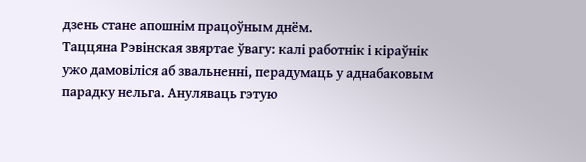дзень стане апошнім працоўным днём.
Таццяна Рэвінская звяртае ўвагу: калі работнік і кіраўнік ужо дамовіліся аб звальненні, перадумаць у аднабаковым парадку нельга. Ануляваць гэтую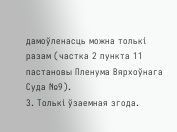дамоўленасць можна толькі разам (частка 2 пункта 11 пастановы Пленума Вярхоўнага Суда №9).
3. Толькі ўзаемная згода.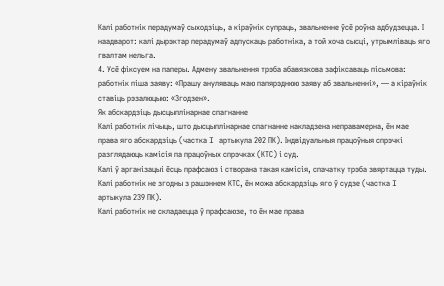Калі работнік перадумаў сыходзіць, а кіраўнік супраць, звальненне ўсё роўна адбудзецца. І наадварот: калі дырэктар перадумаў адпускаць работніка, а той хоча сысці, утрымліваць яго гвалтам нельга.
4. Усё фіксуем на паперы. Адмену звальнення трэба абавязкова зафіксаваць пісьмова: работнік піша заяву: «Прашу ануляваць маю папярэднюю заяву аб звальненні», — а кіраўнік ставіць рэзалюцыю: «Згодзен».
Як абскардзіць дысцыплінарнае спагнанне
Калі работнік лічыць, што дысцыплінарнае спагнанне накладзена неправамерна, ён мае права яго абскардзіць (частка I артыкула 202 ПК). Індвідуальныя працоўныя спрэчкі разглядаюць камісія па працоўных спрэчках (КТС) і суд.
Калі ў арганізацыі ёсць прафсаюз і створана такая камісія, спачатку трэба звяртацца туды. Калі работнік не згодны з рашэннем КТС, ён можа абскардзіць яго ў судзе (частка I артыкула 239 ПК).
Калі работнік не складаецца ў прафсаюзе, то ён мае права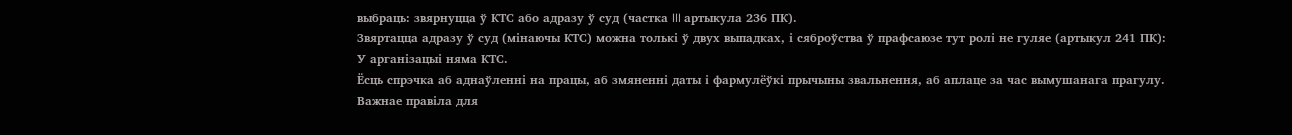выбраць: звярнуцца ў КТС або адразу ў суд (частка III артыкула 236 ПК).
Звяртацца адразу ў суд (мінаючы КТС) можна толькі ў двух выпадках, і сяброўства ў прафсаюзе тут ролі не гуляе (артыкул 241 ПК):
У арганізацыі няма КТС.
Ёсць спрэчка аб аднаўленні на працы, аб змяненні даты і фармулёўкі прычыны звальнення, аб аплаце за час вымушанага прагулу.
Важнае правіла для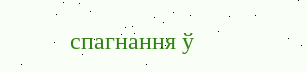спагнання ў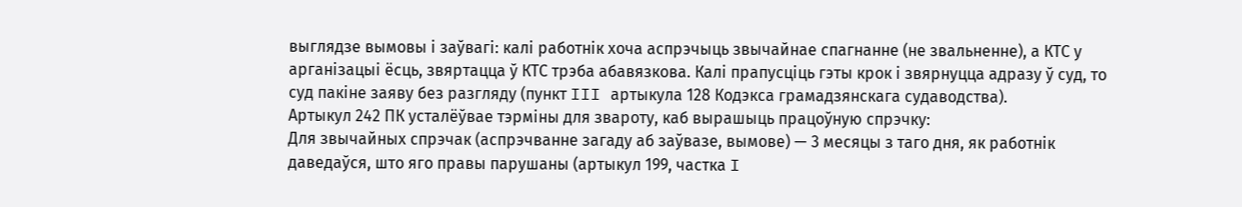выглядзе вымовы і заўвагі: калі работнік хоча аспрэчыць звычайнае спагнанне (не звальненне), а КТС у арганізацыі ёсць, звяртацца ў КТС трэба абавязкова. Калі прапусціць гэты крок і звярнуцца адразу ў суд, то суд пакіне заяву без разгляду (пункт III артыкула 128 Кодэкса грамадзянскага судаводства).
Артыкул 242 ПК усталёўвае тэрміны для звароту, каб вырашыць працоўную спрэчку:
Для звычайных спрэчак (аспрэчванне загаду аб заўвазе, вымове) — 3 месяцы з таго дня, як работнік даведаўся, што яго правы парушаны (артыкул 199, частка I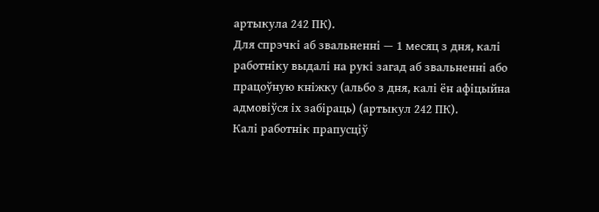артыкула 242 ПК).
Для спрэчкі аб звальненні — 1 месяц з дня, калі работніку выдалі на рукі загад аб звальненні або працоўную кніжку (альбо з дня, калі ён афіцыйна адмовіўся іх забіраць) (артыкул 242 ПК).
Калі работнік прапусціў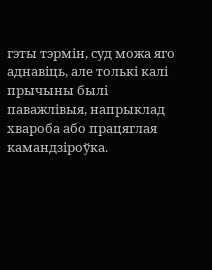гэты тэрмін, суд можа яго аднавіць, але толькі калі прычыны былі паважлівыя, напрыклад хвароба або працяглая камандзіроўка.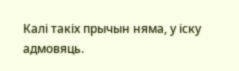Калі такіх прычын няма, у іску адмовяць.